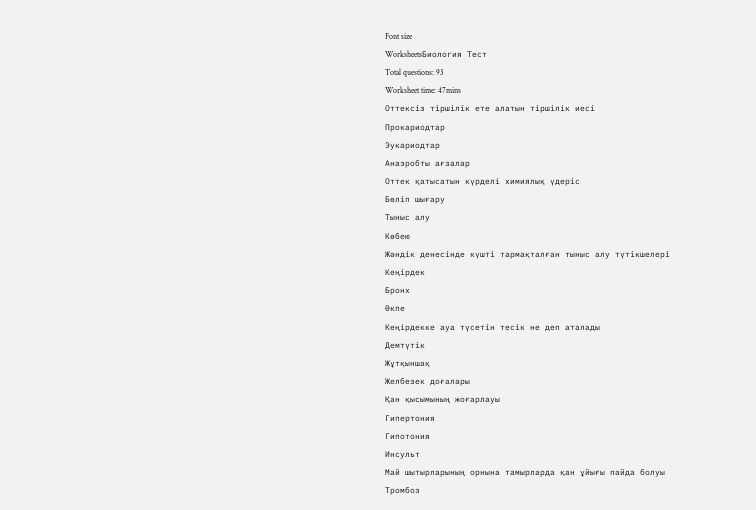Font size
WorksheetsБиология Тест
Total questions: 93
Worksheet time: 47mins
Оттексіз тіршілік ете алатын тіршілік иесі
Прокариодтар
Эукариодтар
Анаэробты ағзалар
Оттек қатысатын күрделі химиялық үдеріс
Бөліп шығару
Тыныс алу
Көбею
Жәндік денесінде күшті тармақталған тыныс алу түтікшелері
Кеңірдек
Бронх
Өкпе
Кеңірдекке ауа түсетін тесік не деп аталады
Демтүтік
Жұтқыншақ
Желбезек доғалары
Қан қысымының жоғарлауы
Гипертония
Гипотония
Инсульт
Май шытырларының орнына тамырларда қан ұйығы пайда болуы
Тромбоз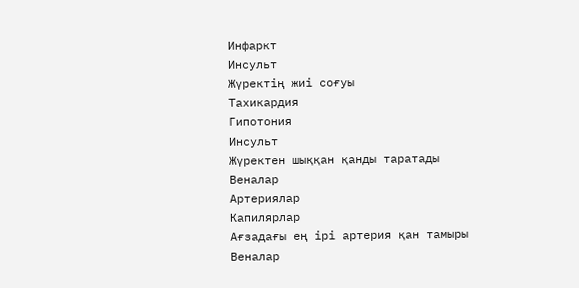Инфаркт
Инсульт
Жүректің жиі соғуы
Тахикардия
Гипотония
Инсульт
Жүректен шыққан қанды таратады
Веналар
Артериялар
Капилярлар
Ағзадағы ең ірі артерия қан тамыры
Веналар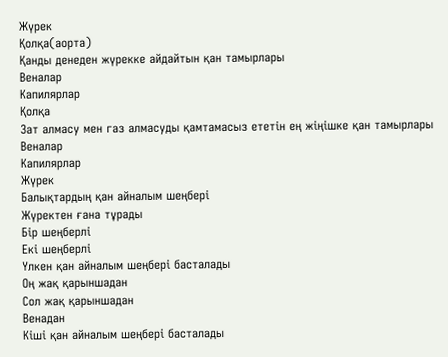Жүрек
Қолқа(аорта)
Қанды денеден жүрекке айдайтын қан тамырлары
Веналар
Капилярлар
Қолқа
Зат алмасу мен газ алмасуды қамтамасыз ететін ең жіңішке қан тамырлары
Веналар
Капилярлар
Жүрек
Балықтардың қан айналым шеңбері
Жүректен ғана тұрады
Бір шеңберлі
Екі шеңберлі
Үлкен қан айналым шеңбері басталады
Оң жақ қарыншадан
Сол жақ қарыншадан
Венадан
Кіші қан айналым шеңбері басталады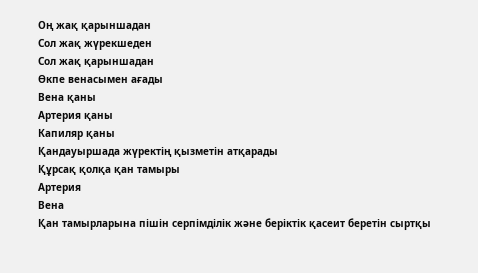Оң жақ қарыншадан
Сол жақ жүрекшеден
Сол жақ қарыншадан
Өкпе венасымен ағады
Вена қаны
Артерия қаны
Капиляр қаны
Қандауыршада жүректің қызметін атқарады
Құрсақ қолқа қан тамыры
Артерия
Вена
Қан тамырларына пішін серпімділік және беріктік қасеит беретін сыртқы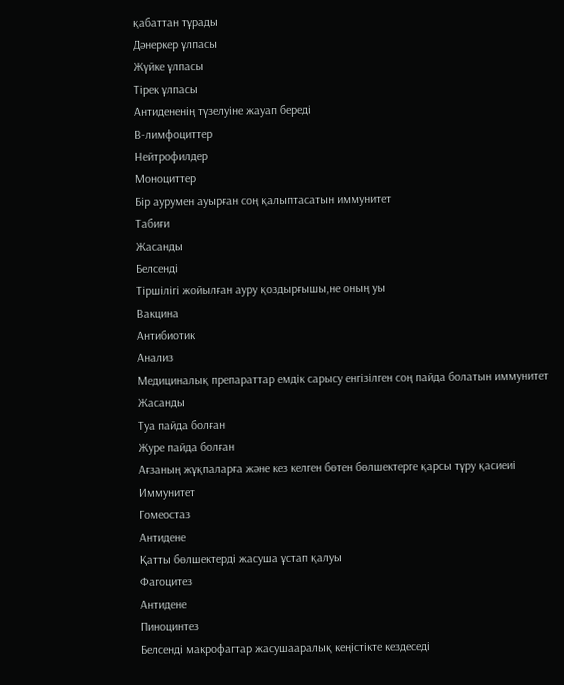қабаттан тұрады
Дәнеркер ұлпасы
Жүйке ұлпасы
Тірек ұлпасы
Антидененің түзелуіне жауап береді
В-лимфоциттер
Нейтрофилдер
Моноциттер
Бір аурумен ауырған соң қалыптасатын иммунитет
Табиғи
Жасанды
Белсенді
Тіршілігі жойылған ауру қоздырғышы,не оның уы
Вакцина
Антибиотик
Анализ
Медициналық препараттар емдік сарысу енгізілген соң пайда болатын иммунитет
Жасанды
Туа пайда болған
Журе пайда болған
Ағзаның жұқпаларға және кез келген бөтен бөлшектерге қарсы тұру қасиеиі
Иммунитет
Гомеостаз
Антидене
Қатты бөлшектерді жасуша ұстап қалуы
Фагоцитез
Антидене
Пиноцинтез
Белсенді макрофагтар жасушааралық кеңістікте кездеседі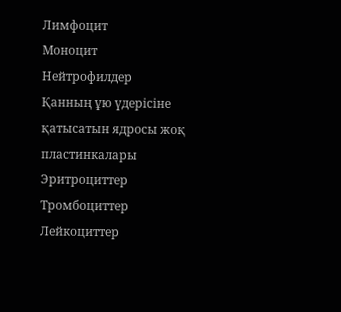Лимфоцит
Моноцит
Нейтрофилдер
Қанның ұю үдерісіне қатысатын ядросы жоқ пластинкалары
Эритроциттер
Тромбоциттер
Лейкоциттер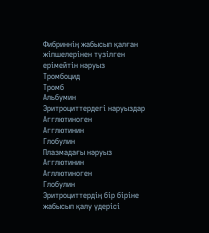Фибриннің жабысып қалған жіпшелерінен түзілген ерімейтін нәруыз
Тромбоцид
Тромб
Альбумин
Эритроциттердегі наруыздар
Агглютиноген
Агглютинин
Глобулин
Плазмадағы нәруыз
Агглютинин
Агллютиноген
Глобулин
Эритроциттердің бір біріне жабысып қалу үдерісі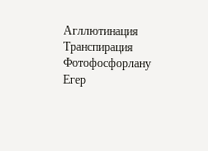Агллютинация
Транспирация
Фотофосфорлану
Егер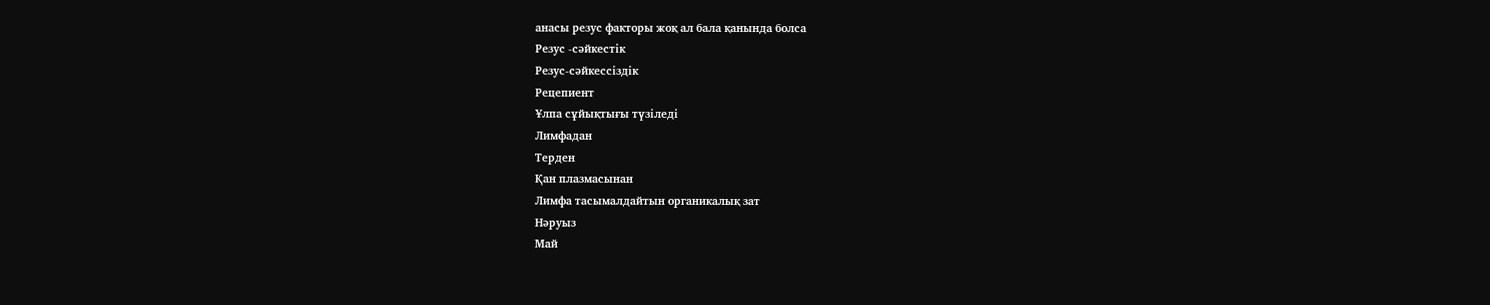анасы резус факторы жоқ ал бала қанында болса
Резус -сәйкестік
Резус-сәйкессіздік
Рецепиент
Ұлпа сұйықтығы түзіледі
Лимфадан
Терден
Қан плазмасынан
Лимфа тасымалдайтын органикалық зат
Нәруыз
Май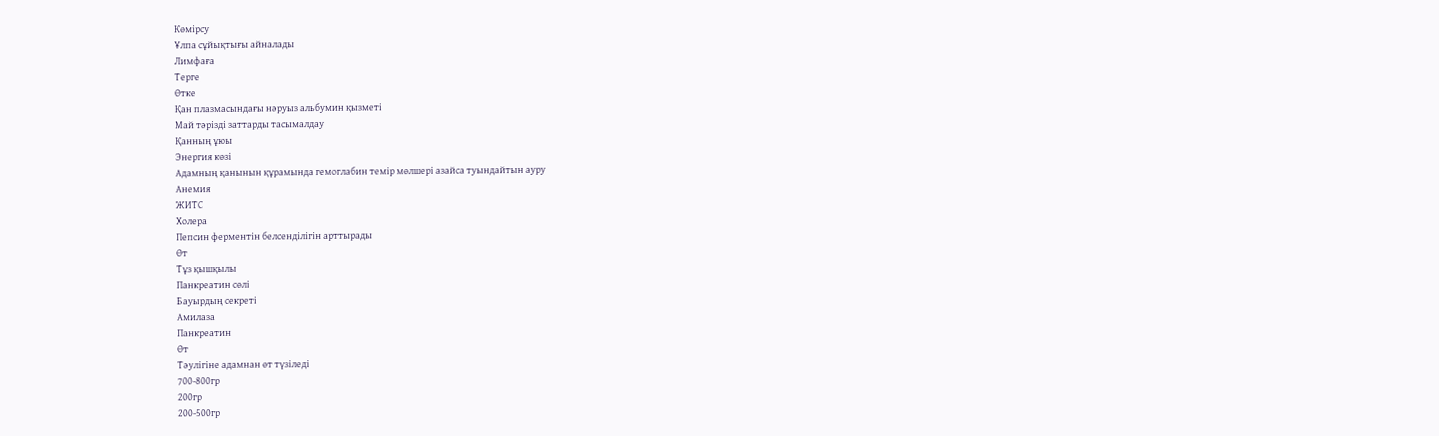Көмірсу
Ұлпа сұйықтығы айналады
Лимфаға
Терге
Өтке
Қан плазмасындағы нәруыз альбумин қызметі
Май тәрізді заттарды тасымалдау
Қанның ұюы
Энергия көзі
Адамның қанынын құрамында гемоглабин темір мөлшері азайса туындайтын ауру
Анемия
ЖИТС
Холера
Пепсин ферментін белсенділігін арттырады
Өт
Тұз қышқылы
Панкреатин сөлі
Бауырдың секреті
Амилаза
Панкреатин
Өт
Тәулігіне адамнан өт түзіледі
700-800гр
200гр
200-500гр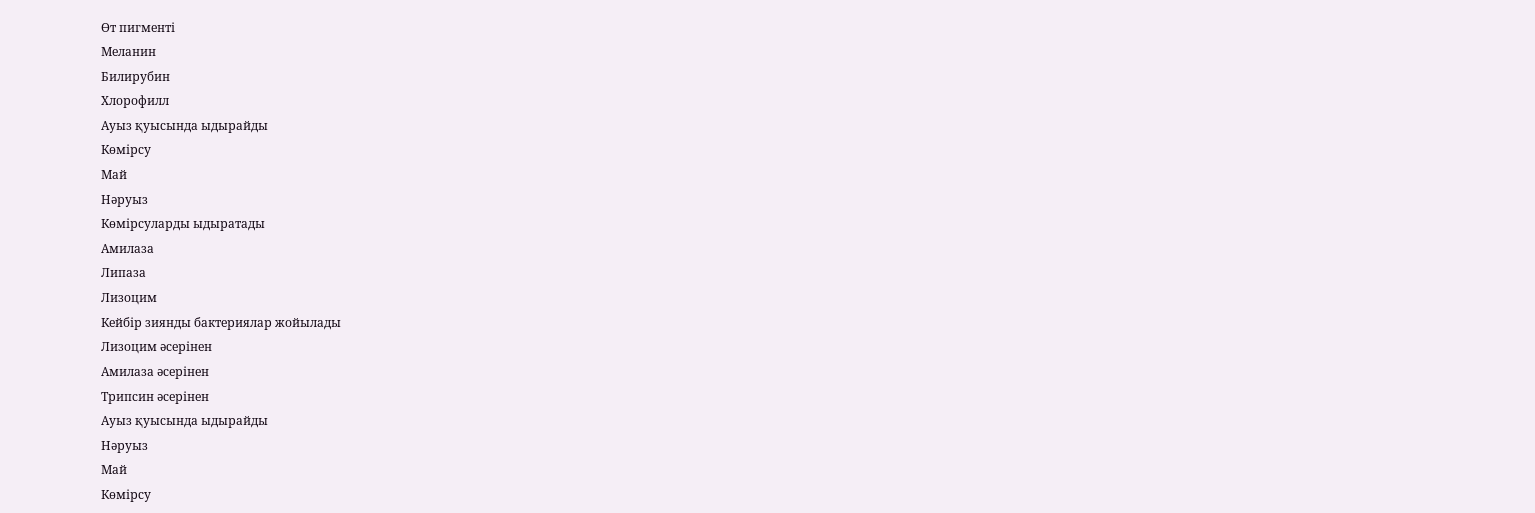Өт пигменті
Меланин
Билирубин
Хлорофилл
Ауыз қуысында ыдырайды
Көмірсу
Май
Нәруыз
Көмірсуларды ыдыратады
Амилаза
Липаза
Лизоцим
Кейбір зиянды бактериялар жойылады
Лизоцим әсерінен
Амилаза әсерінен
Трипсин әсерінен
Ауыз қуысында ыдырайды
Нәруыз
Май
Көмірсу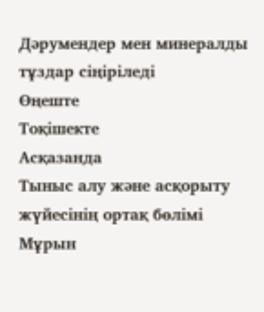Дәрумендер мен минералды тұздар сіңіріледі
Өңеште
Тоқішекте
Асқазанда
Тыныс алу және асқорыту жүйесінің ортақ бөлімі
Мұрын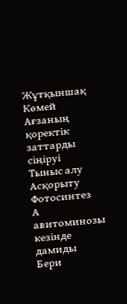Жұтқыншақ
Көмей
Ағзаның қоректік заттарды сіңіруі
Тыныс алу
Асқорыту
Фотосинтез
А авитоминозы кезінде дамиды
Бери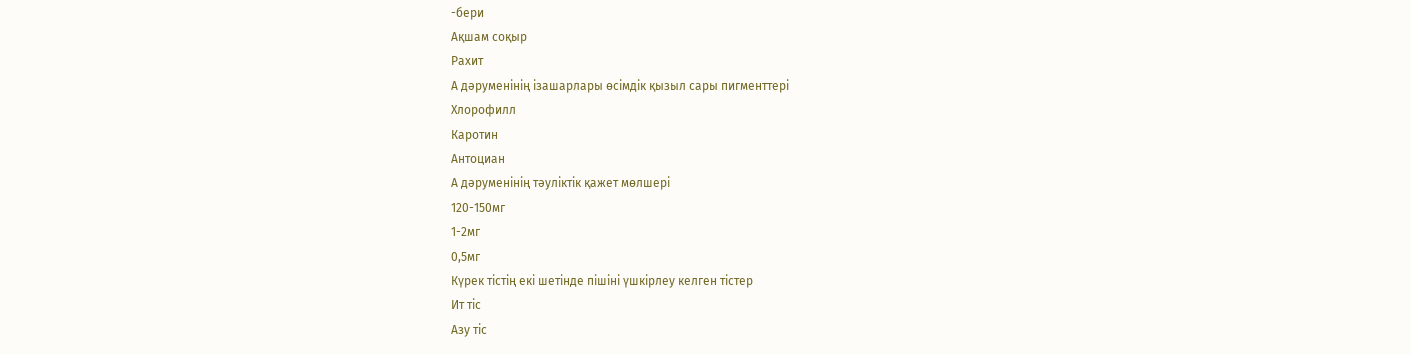-бери
Ақшам соқыр
Рахит
А дәруменінің ізашарлары өсімдік қызыл сары пигменттері
Хлорофилл
Каротин
Антоциан
А дәруменінің тәуліктік қажет мөлшері
120-150мг
1-2мг
0,5мг
Күрек тістің екі шетінде пішіні үшкірлеу келген тістер
Ит тіс
Азу тіс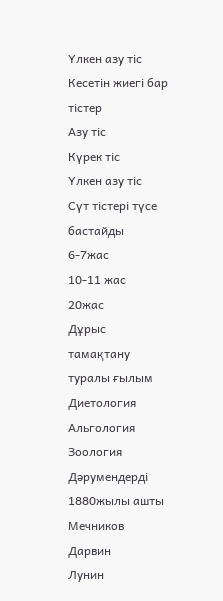Үлкен азу тіс
Кесетін жиегі бар тістер
Азу тіс
Күрек тіс
Үлкен азу тіс
Сүт тістері түсе бастайды
6-7жас
10-11 жас
20жас
Дұрыс тамақтану туралы ғылым
Диетология
Альгология
Зоология
Дәрумендерді 1880жылы ашты
Мечников
Дарвин
Лунин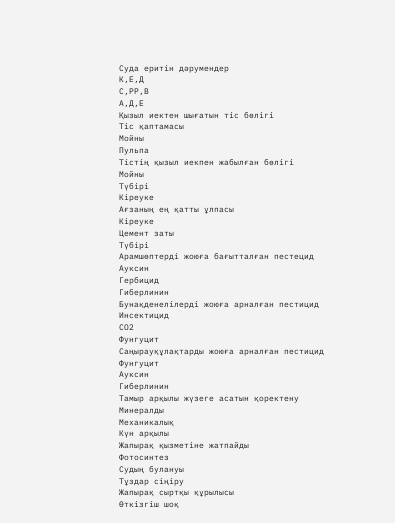Суда еритін дәрумендер
К,Е,Д
С,РР,В
А,Д,Е
Қызыл иектен шығатын тіс бөлігі
Тіс қаптамасы
Мойны
Пульпа
Тістің қызыл иекпен жабылған бөлігі
Мойны
Түбірі
Кіреуке
Ағзаның ең қатты ұлпасы
Кіреуке
Цемент заты
Түбірі
Арамшөптерді жоюға бағытталған пестецид
Ауксин
Гербицид
Гиберлинин
Бунақденелілерді жоюға арналған пестицид
Инсектицид
СО2
Фунгуцит
Саңырауқұлақтарды жоюға арналған пестицид
Фунгуцит
Ауксин
Гиберлинин
Тамыр арқылы жүзеге асатын қоректену
Минералды
Механикалық
Күн арқылы
Жапырақ қызметіне жатпайды
Фотосинтез
Судың булануы
Тұздар сіңіру
Жапырақ сыртқы құрылысы
Өткізгіш шоқ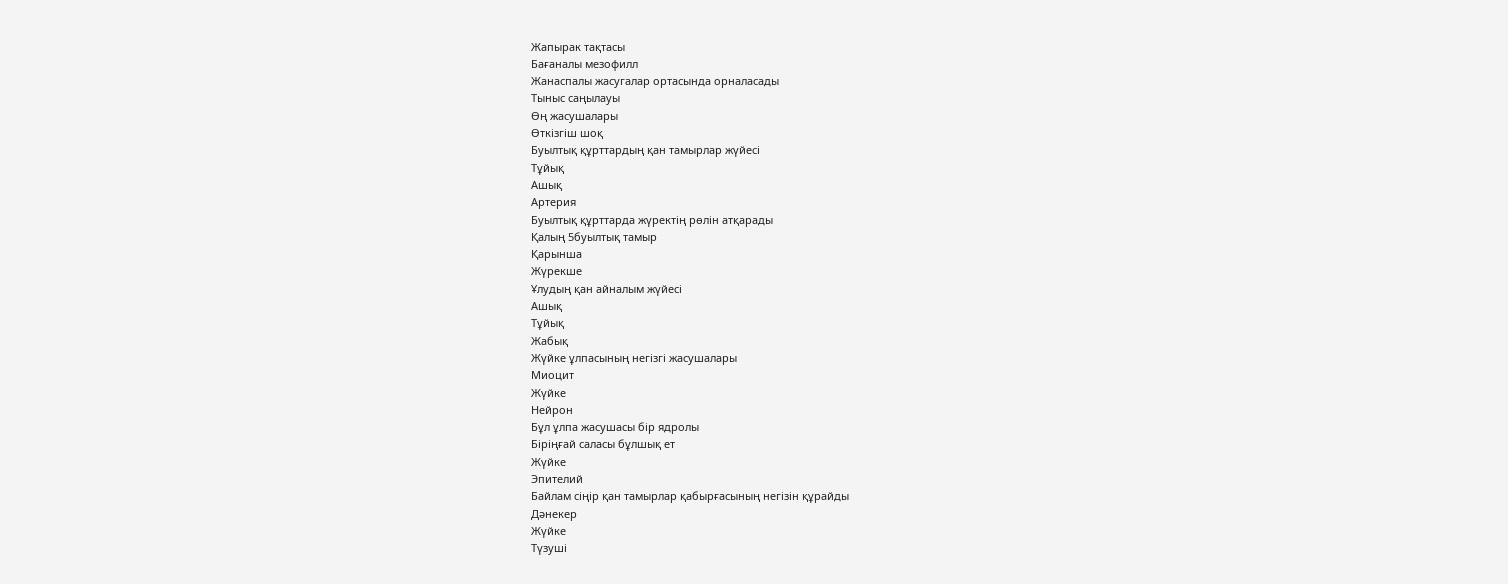Жапырак тақтасы
Бағаналы мезофилл
Жанаспалы жасугалар ортасында орналасады
Тыныс саңылауы
Өң жасушалары
Өткізгіш шоқ
Буылтық құрттардың қан тамырлар жүйесі
Тұйық
Ашық
Артерия
Буылтық құрттарда жүректің рөлін атқарады
Қалың 5буылтық тамыр
Қарынша
Жүрекше
Ұлудың қан айналым жүйесі
Ашық
Тұйық
Жабық
Жүйке ұлпасының негізгі жасушалары
Миоцит
Жүйке
Нейрон
Бұл ұлпа жасушасы бір ядролы
Біріңғай саласы бұлшық ет
Жүйке
Эпителий
Байлам сіңір қан тамырлар қабырғасының негізін құрайды
Дәнекер
Жүйке
Түзуші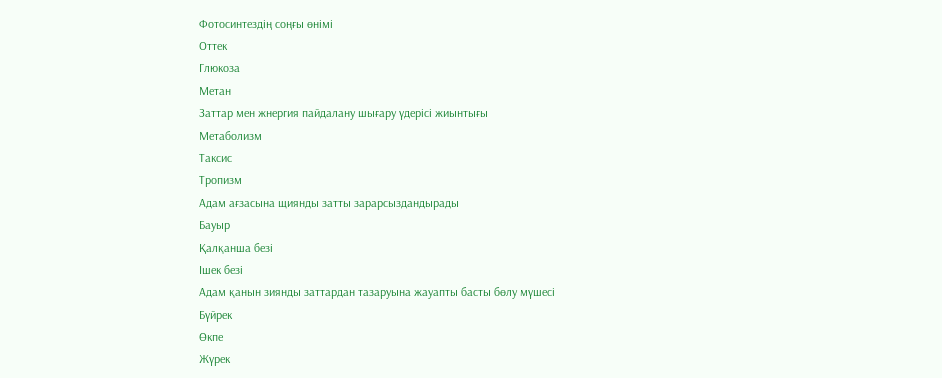Фотосинтездің соңғы өнімі
Оттек
Глюкоза
Метан
Заттар мен жнергия пайдалану шығару үдерісі жиынтығы
Метаболизм
Таксис
Тропизм
Адам ағзасына щиянды затты зарарсыздандырады
Бауыр
Қалқанша безі
Ішек безі
Адам қанын зиянды заттардан тазаруына жауапты басты бөлу мүшесі
Бүйрек
Өкпе
Жүрек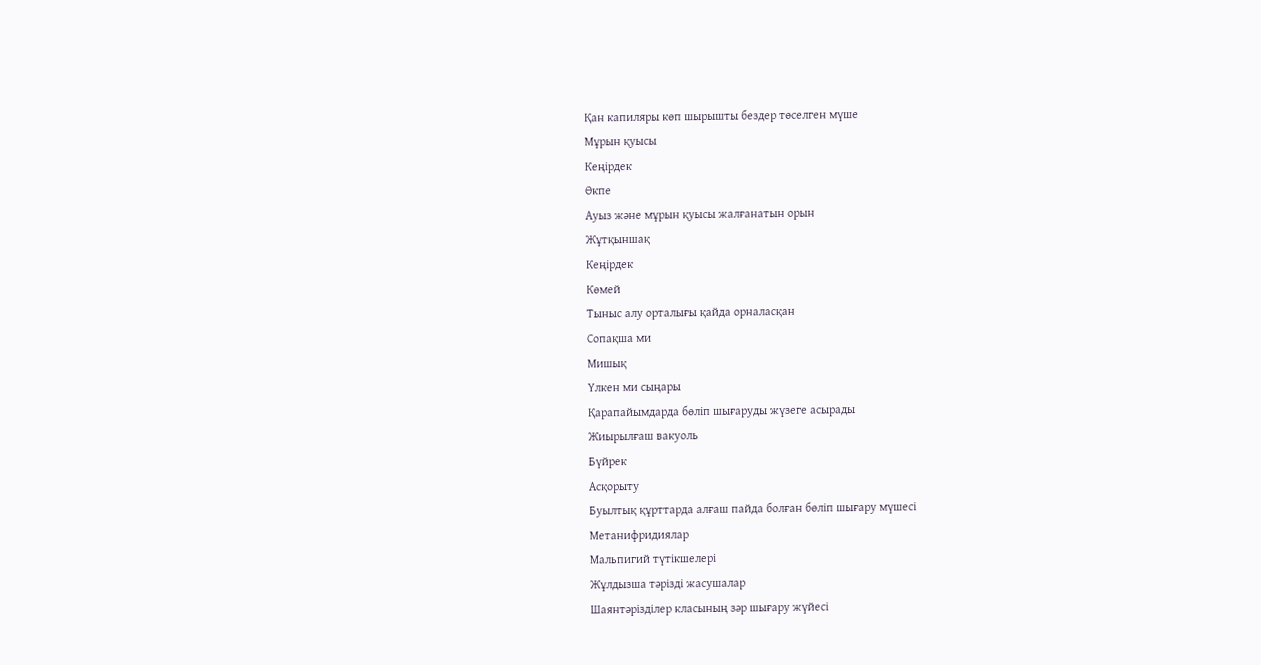Қан капиляры көп шырышты бездер төселген мүше
Мұрын қуысы
Кеңірдек
Өкпе
Ауыз және мұрын қуысы жалғанатын орын
Жұтқыншақ
Кеңірдек
Көмей
Тыныс алу орталығы қайда орналасқан
Сопақша ми
Мишық
Үлкен ми сыңары
Қарапайымдарда бөліп шығаруды жүзеге асырады
Жиырылғаш вакуоль
Бүйрек
Асқорыту
Буылтық құрттарда алғаш пайда болған бөліп шығару мүшесі
Метанифридиялар
Мальпигий түтікшелері
Жұлдызша тәрізді жасушалар
Шаянтәрізділер класының зәр шығару жүйесі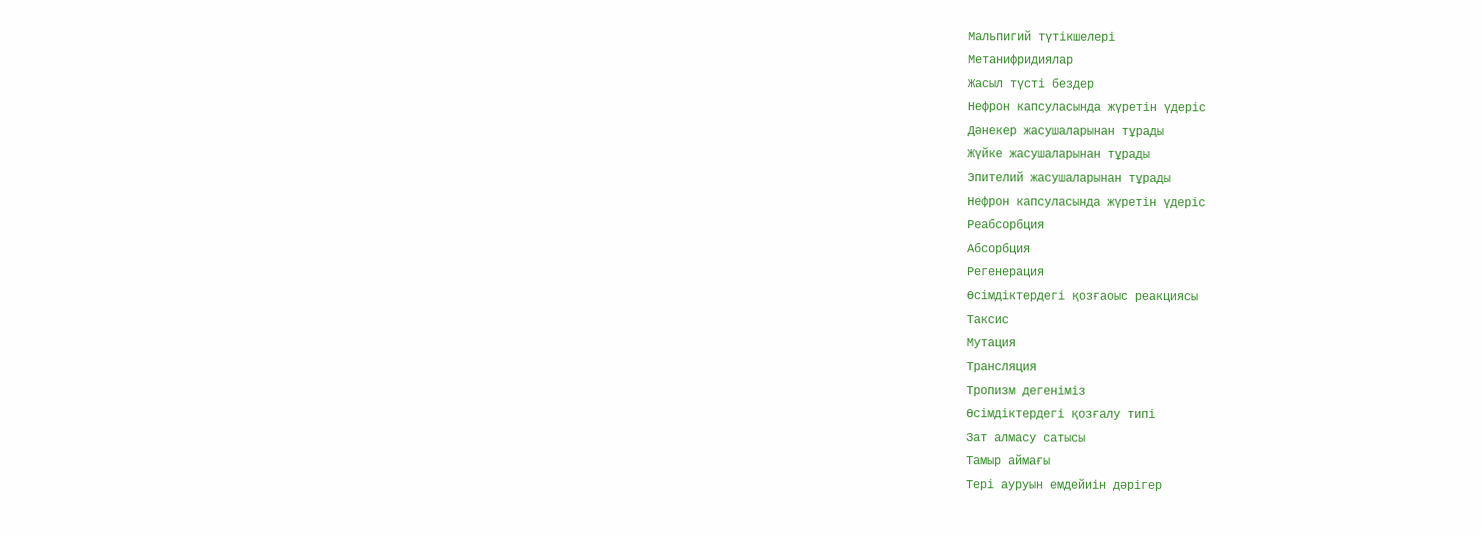Мальпигий түтікшелері
Метанифридиялар
Жасыл түсті бездер
Нефрон капсуласында жүретін үдеріс
Дәнекер жасушаларынан тұрады
Жүйке жасушаларынан тұрады
Эпителий жасушаларынан тұрады
Нефрон капсуласында жүретін үдеріс
Реабсорбция
Абсорбция
Регенерация
Өсімдіктердегі қозғаоыс реакциясы
Таксис
Мутация
Трансляция
Тропизм дегеніміз
Өсімдіктердегі қозғалу типі
Зат алмасу сатысы
Тамыр аймағы
Тері ауруын емдейиін дәрігер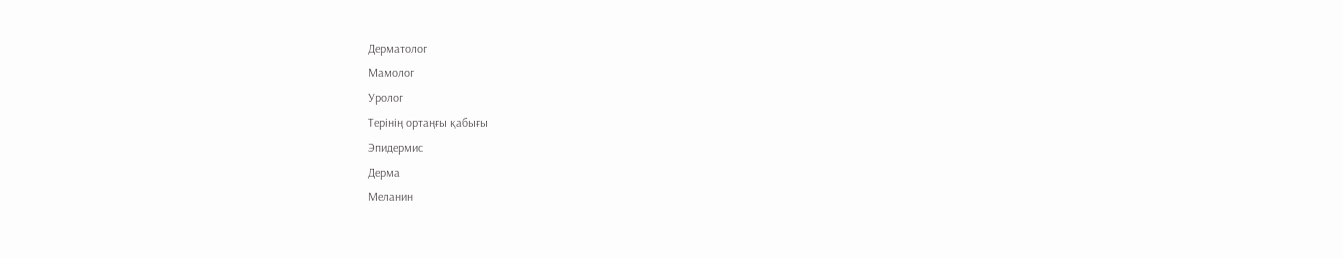Дерматолог
Мамолог
Уролог
Терінің ортаңғы қабығы
Эпидермис
Дерма
Меланин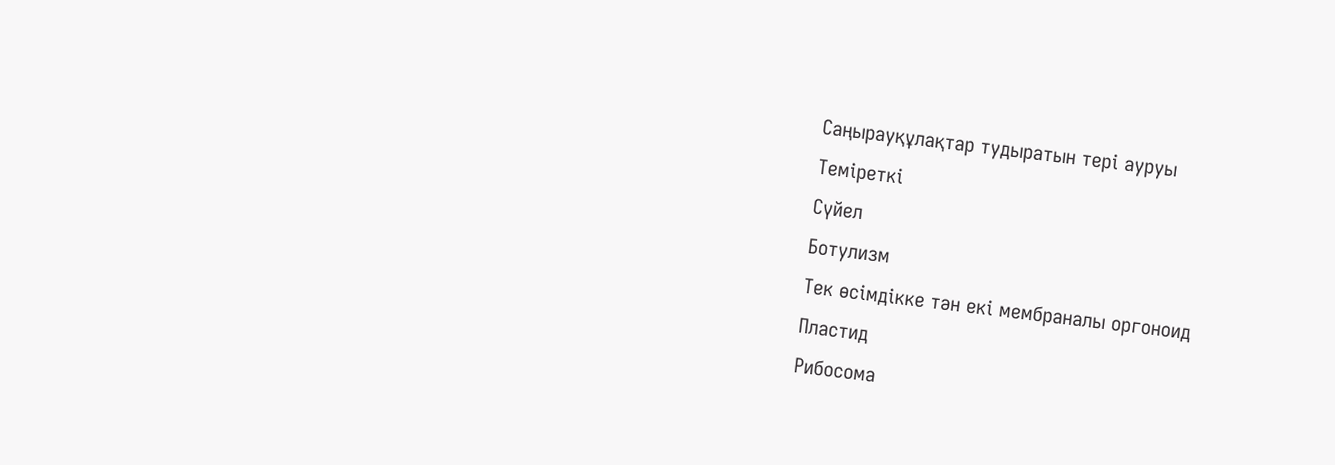Саңырауқұлақтар тудыратын тері ауруы
Теміреткі
Сүйел
Ботулизм
Тек өсімдікке тән екі мембраналы оргоноид
Пластид
Рибосома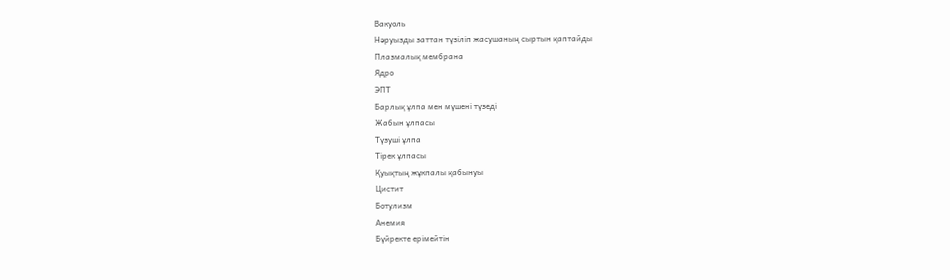Вакуоль
Нәруызды заттан түзіліп жасушаның сыртын қаптайды
Плазмалық мембрана
Ядро
ЭПТ
Барлық ұлпа мен мүшені түзеді
Жабын ұлпасы
Түзуші ұлпа
Тірек ұлпасы
Қуықтың жұкпалы қабынуы
Цистит
Ботулизм
Анемия
Бүйректе ерімейтін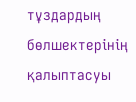тұздардың бөлшектерінің қалыптасуы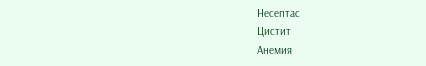Несептас
Цистит
Анемия